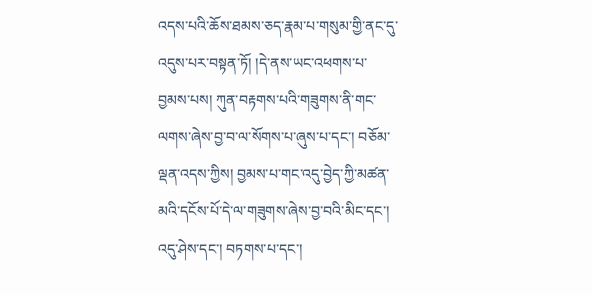འདས་པའི་ཆོས་ཐམས་ཅད་རྣམ་པ་གསུམ་གྱི་ནང་དུ་འདུས་པར་བསྟན་ཏོ། །དེ་ནས་ཡང་འཕགས་པ་བྱམས་པས། ཀུན་བརྟགས་པའི་གཟུགས་ནི་གང་ལགས་ཞེས་བྱ་བ་ལ་སོགས་པ་ཞུས་པ་དང་། བཅོམ་ལྡན་འདས་ཀྱིས། བྱམས་པ་གང་འདུ་བྱེད་ཀྱི་མཚན་མའི་དངོས་པོ་དེ་ལ་གཟུགས་ཞེས་བྱ་བའི་མིང་དང་། འདུ་ཤེས་དང་། བཏགས་པ་དང་།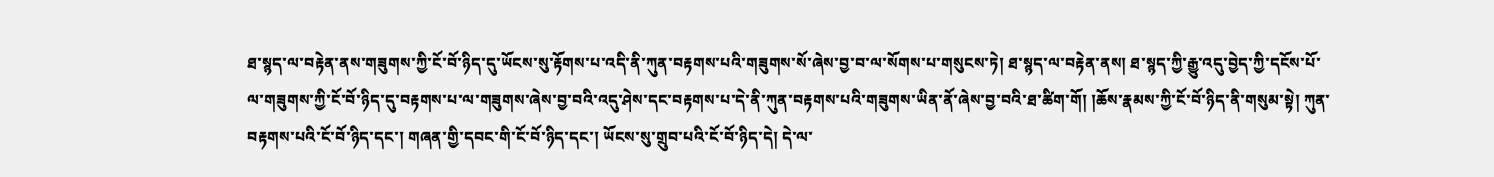ཐ་སྙད་ལ་བརྟེན་ནས་གཟུགས་ཀྱི་ངོ་བོ་ཉིད་དུ་ཡོངས་སུ་རྟོགས་པ་འདི་ནི་ཀུན་བརྟགས་པའི་གཟུགས་སོ་ཞེས་བྱ་བ་ལ་སོགས་པ་གསུངས་ཏེ། ཐ་སྙད་ལ་བརྟེན་ནས། ཐ་སྙད་ཀྱི་རྒྱུ་འདུ་བྱེད་ཀྱི་དངོས་པོ་ལ་གཟུགས་ཀྱི་ངོ་བོ་ཉིད་དུ་བརྟགས་པ་ལ་གཟུགས་ཞེས་བྱ་བའི་འདུ་ཤེས་དང་བརྟགས་པ་དེ་ནི་ཀུན་བརྟགས་པའི་གཟུགས་ཡིན་ནོ་ཞེས་བྱ་བའི་ཐ་ཚིག་གོ། །ཆོས་རྣམས་ཀྱི་ངོ་བོ་ཉིད་ནི་གསུམ་སྟེ། ཀུན་བརྟགས་པའི་ངོ་བོ་ཉིད་དང་། གཞན་གྱི་དབང་གི་ངོ་བོ་ཉིད་དང་། ཡོངས་སུ་གྲུབ་པའི་ངོ་བོ་ཉིད་དེ། དེ་ལ་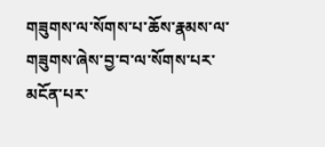གཟུགས་ལ་སོགས་པ་ཆོས་རྣམས་ལ་གཟུགས་ཞེས་བྱ་བ་ལ་སོགས་པར་མངོན་པར་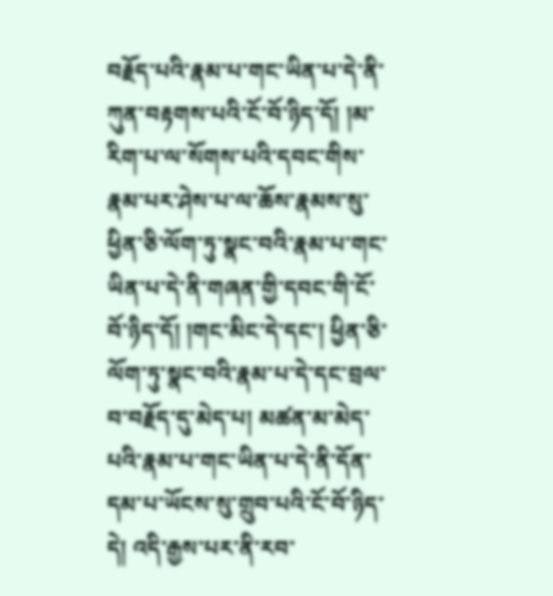བརྗོད་པའི་རྣམ་པ་གང་ཡིན་པ་དེ་ནི་ཀུན་བརྟགས་པའི་ངོ་བོ་ཉིད་དོ། །མ་རིག་པ་ལ་སོགས་པའི་དབང་གིས་རྣམ་པར་ཤེས་པ་ལ་ཆོས་རྣམས་སུ་ཕྱིན་ཅི་ལོག་ཏུ་སྣང་བའི་རྣམ་པ་གང་ཡིན་པ་དེ་ནི་གཞན་གྱི་དབང་གི་ངོ་བོ་ཉིད་དོ། །གང་མིང་དེ་དང་། ཕྱིན་ཅི་ལོག་ཏུ་སྣང་བའི་རྣམ་པ་དེ་དང་བྲལ་བ་བརྗོད་དུ་མེད་པ། མཚན་མ་མེད་པའི་རྣམ་པ་གང་ཡིན་པ་དེ་ནི་དོན་དམ་པ་ཡོངས་སུ་གྲུབ་པའི་ངོ་བོ་ཉིད་དེ། འདི་རྒྱས་པར་ནི་རབ་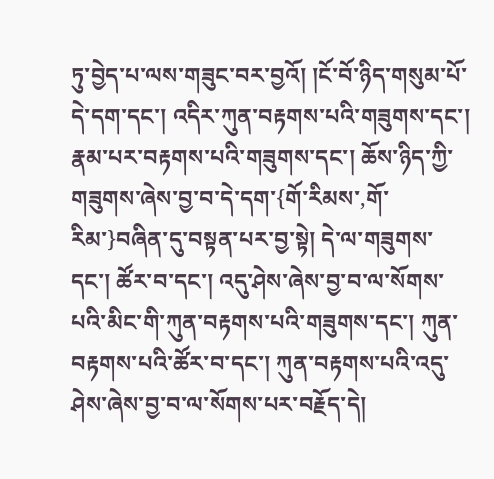ཏུ་བྱེད་པ་ལས་གཟུང་བར་བྱའོ། །ངོ་བོ་ཉིད་གསུམ་པོ་དེ་དག་དང་། འདིར་ཀུན་བརྟགས་པའི་གཟུགས་དང་། རྣམ་པར་བརྟགས་པའི་གཟུགས་དང་། ཆོས་ཉིད་ཀྱི་གཟུགས་ཞེས་བྱ་བ་དེ་དག་{གོ་རིམས་,གོ་རིམ་}བཞིན་དུ་བསྟན་པར་བྱ་སྟེ། དེ་ལ་གཟུགས་དང་། ཚོར་བ་དང་། འདུ་ཤེས་ཞེས་བྱ་བ་ལ་སོགས་པའི་མིང་གི་ཀུན་བརྟགས་པའི་གཟུགས་དང་། ཀུན་བརྟགས་པའི་ཚོར་བ་དང་། ཀུན་བརྟགས་པའི་འདུ་ཤེས་ཞེས་བྱ་བ་ལ་སོགས་པར་བརྗོད་དེ།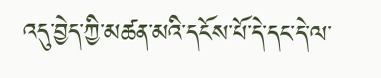འདུ་བྱེད་ཀྱི་མཚན་མའི་དངོས་པོ་དེ་དང་དེ་ལ་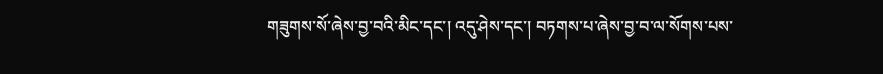གཟུགས་སོ་ཞེས་བྱ་བའི་མིང་དང་། འདུ་ཤེས་དང་། བཏགས་པ་ཞེས་བྱ་བ་ལ་སོགས་པས་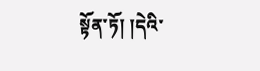སྟོན་ཏོ། །དེའི་